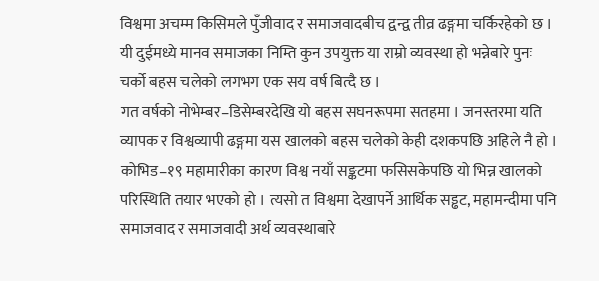विश्वमा अचम्म किसिमले पुँजीवाद र समाजवादबीच द्वन्द्व तीव्र ढङ्गमा चर्किरहेको छ । यी दुईमध्ये मानव समाजका निम्ति कुन उपयुक्त या राम्रो व्यवस्था हो भन्नेबारे पुनः चर्को बहस चलेको लगभग एक सय वर्ष बित्दै छ ।
गत वर्षको नोभेम्बर–डिसेम्बरदेखि यो बहस सघनरूपमा सतहमा । जनस्तरमा यति व्यापक र विश्वव्यापी ढङ्गमा यस खालको बहस चलेको केही दशकपछि अहिले नै हो । कोभिड–१९ महामारीका कारण विश्व नयाँ सङ्कटमा फसिसकेपछि यो भिन्न खालको परिस्थिति तयार भएको हो । त्यसो त विश्वमा देखापर्ने आर्थिक सड्ढट, महामन्दीमा पनि समाजवाद र समाजवादी अर्थ व्यवस्थाबारे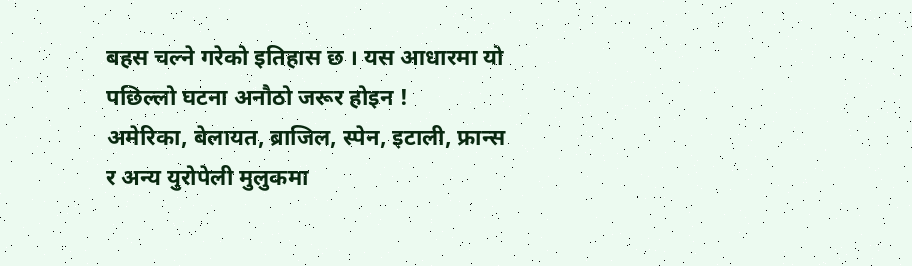बहस चल्ने गरेको इतिहास छ । यस आधारमा यो पछिल्लो घटना अनौठो जरूर होइन !
अमेरिका, बेलायत, ब्राजिल, स्पेन, इटाली, फ्रान्स र अन्य युरोपेली मुलुकमा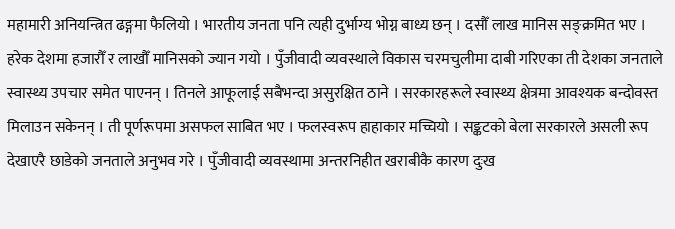महामारी अनियन्त्रित ढङ्गमा फैलियो । भारतीय जनता पनि त्यही दुर्भाग्य भोग्न बाध्य छन् । दसौँ लाख मानिस सङ्क्रमित भए । हरेक देशमा हजारौँ र लाखौँ मानिसको ज्यान गयो । पुँजीवादी व्यवस्थाले विकास चरमचुलीमा दाबी गरिएका ती देशका जनताले स्वास्थ्य उपचार समेत पाएनन् । तिनले आफूलाई सबैभन्दा असुरक्षित ठाने । सरकारहरूले स्वास्थ्य क्षेत्रमा आवश्यक बन्दोवस्त मिलाउन सकेनन् । ती पूर्णरूपमा असफल साबित भए । फलस्वरूप हाहाकार मच्चियो । सङ्कटको बेला सरकारले असली रूप देखाएरै छाडेको जनताले अनुभव गरे । पुँजीवादी व्यवस्थामा अन्तरनिहीत खराबीकै कारण दुःख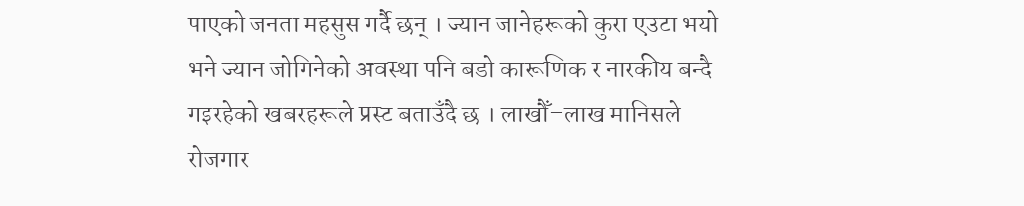पाएको जनता महसुस गर्दै छन् । ज्यान जानेहरूको कुरा एउटा भयो भने ज्यान जोगिनेको अवस्था पनि बडो कारूणिक र नारकीय बन्दै गइरहेको खबरहरूले प्रस्ट बताउँदै छ । लाखौँ–लाख मानिसले रोजगार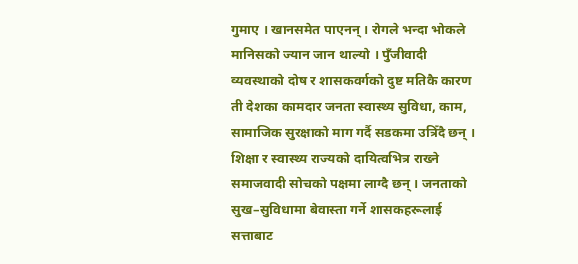गुमाए । खानसमेत पाएनन् । रोगले भन्दा भोकले मानिसको ज्यान जान थाल्यो । पुँजीवादी व्यवस्थाको दोष र शासकवर्गको दुष्ट मतिकै कारण ती देशका कामदार जनता स्वास्थ्य सुविधा, काम, सामाजिक सुरक्षाको माग गर्दै सडकमा उत्रिँदै छन् । शिक्षा र स्वास्थ्य राज्यको दायित्वभित्र राख्ने समाजवादी सोचको पक्षमा लाग्दै छन् । जनताको सुख–सुविधामा बेवास्ता गर्ने शासकहरूलाई सत्ताबाट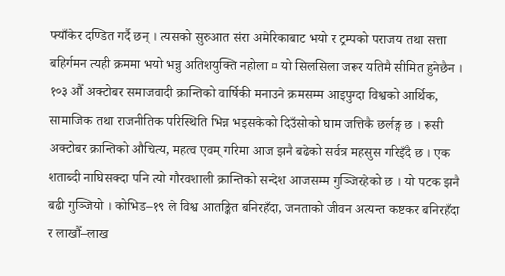फ्याँकेर दण्डित गर्दै छन् । त्यसको सुरुआत संरा अमेरिकाबाट भयो र ट्रम्पको पराजय तथा सत्ता बहिर्गमन त्यही क्रममा भयो भन्नु अतिशयुक्ति नहोला ¤ यो सिलसिला जरूर यतिमै सीमित हुनेछैन ।
१०३ औँ अक्टोबर समाजवादी क्रान्तिको वार्षिकी मनाउने क्रमसम्म आइपुग्दा विश्वको आर्थिक, सामाजिक तथा राजनीतिक परिस्थिति भिन्न भइसकेको दिउँसोको घाम जत्तिकै छर्लङ्ग छ । रूसी अक्टोबर क्रान्तिको औचित्य, महत्व एवम् गरिमा आज झनै बढेको सर्वत्र महसुस गरिइँदै छ । एक शताब्दी नाघिसक्दा पनि त्यो गौरवशाली क्रान्तिको सन्देश आजसम्म गुञ्जिरहेको छ । यो पटक झनै बढी गुञ्जियो । कोभिड–१९ ले विश्व आतङ्कित बनिरहँदा, जनताको जीवन अत्यन्त कष्टकर बनिरहँदा र लाखौँ–लाख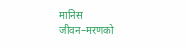मानिस जीवन–मरणको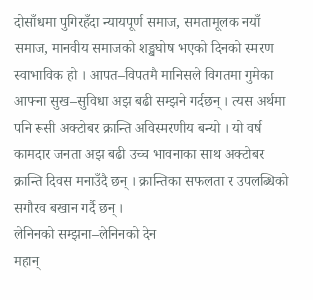दोसाँधमा पुगिरहँदा न्यायपूर्ण समाज, समतामूलक नयाँ समाज, मानवीय समाजको शङ्खघोष भएको दिनको स्मरण स्वाभाविक हो । आपत–विपतमै मानिसले विगतमा गुमेका आफ्ना सुख–सुविधा अझ बढी सम्झने गर्दछन् । त्यस अर्थमा पनि रूसी अक्टोबर क्रान्ति अविस्मरणीय बन्यो । यो वर्ष कामदार जनता अझ बढी उच्च भावनाका साथ अक्टोबर क्रान्ति दिवस मनाउँदै छन् । क्रान्तिका सफलता र उपलब्धिको सगौरव बखान गर्दै छन् ।
लेनिनको सम्झना–लेनिनको देन
महान्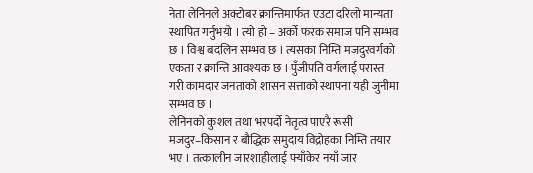नेता लेनिनले अक्टोबर क्रान्तिमार्फत एउटा दरिलो मान्यता स्थापित गर्नुभयो । त्यो हो – अर्को फरक समाज पनि सम्भव छ । विश्व बदलिन सम्भव छ । त्यसका निम्ति मजदुरवर्गको एकता र क्रान्ति आवश्यक छ । पुँजीपति वर्गलाई परास्त गरी कामदार जनताको शासन सत्ताको स्थापना यही जुनीमा सम्भव छ ।
लेनिनको कुशल तथा भरपर्दो नेतृत्व पाएरै रूसी मजदुर–किसान र बौद्धिक समुदाय विद्रोहका निम्ति तयार भए । तत्कालीन जारशाहीलाई फ्याँकेर नयाँ जार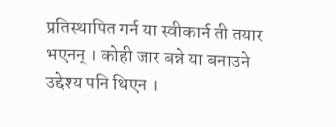प्रतिस्थापित गर्न या स्वीकार्न ती तयार भएनन् । कोही जार बन्ने या बनाउने उद्देश्य पनि थिएन ।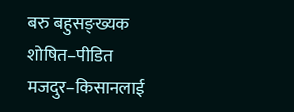बरु बहुसङ्ख्यक शोषित–पीडित मजदुर–किसानलाई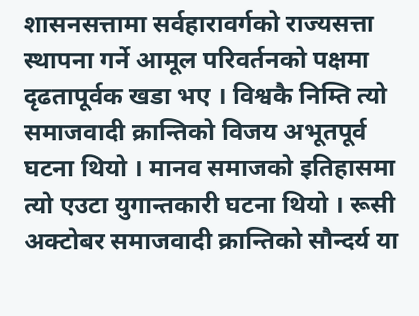शासनसत्तामा सर्वहारावर्गको राज्यसत्ता स्थापना गर्ने आमूल परिवर्तनको पक्षमा दृढतापूर्वक खडा भए । विश्वकै निम्ति त्यो समाजवादी क्रान्तिको विजय अभूतपूर्व घटना थियो । मानव समाजको इतिहासमा त्यो एउटा युगान्तकारी घटना थियो । रूसी अक्टोबर समाजवादी क्रान्तिको सौन्दर्य या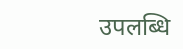उपलब्धि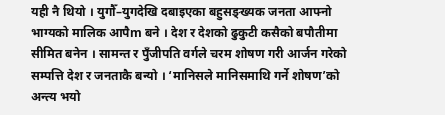यही नै थियो । युगौँ–युगदेखि दबाइएका बहुसङ्ख्यक जनता आफ्नो भाग्यको मालिक आपैm बने । देश र देशको ढुकुटी कसैको बपौतीमा सीमित बनेन । सामन्त र पुँजीपति वर्गले चरम शोषण गरी आर्जन गरेको सम्पत्ति देश र जनताकै बन्यो । ‘मानिसले मानिसमाथि गर्ने शोषण’को अन्त्य भयो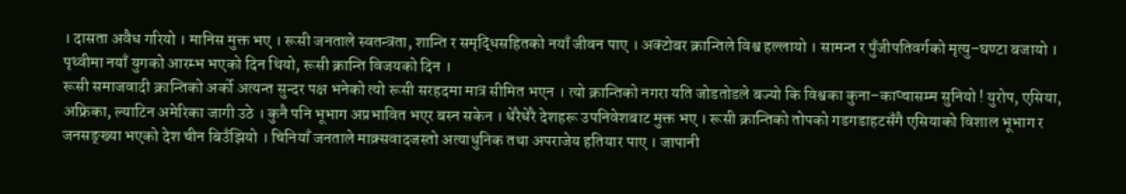। दासता अवैध गरियो । मानिस मुक्त भए । रूसी जनताले स्वतन्त्रता, शान्ति र समृद्धिसहितको नयाँ जीवन पाए । अक्टोबर क्रान्तिले विश्व हल्लायो । सामन्त र पुँजीपतिवर्गको मृत्यु–घण्टा बजायो । पृथ्वीमा नयाँ युगको आरम्भ भएको दिन थियो, रूसी क्रान्ति विजयको दिन ।
रूसी समाजवादी क्रान्तिको अर्को अत्यन्त सुन्दर पक्ष भनेको त्यो रूसी सरहदमा मात्र सीमित भएन । त्यो क्रान्तिको नगरा यति जोडतोडले बज्यो कि विश्वका कुना–काप्चासम्म सुनियो ! युरोप, एसिया, अफ्रिका, ल्याटिन अमेरिका जागी उठे । कुनै पनि भूभाग अप्रभावित भएर बस्न सकेन । धेरैधेरै देशहरू उपनिवेशबाट मुक्त भए । रूसी क्रान्तिको तोपको गडगडाहटसँगै एसियाको विशाल भूभाग र जनसङ्ख्या भएको देश चीन बिउँझियो । चिनियाँ जनताले माक्र्सवादजस्तो अत्याधुनिक तथा अपराजेय हतियार पाए । जापानी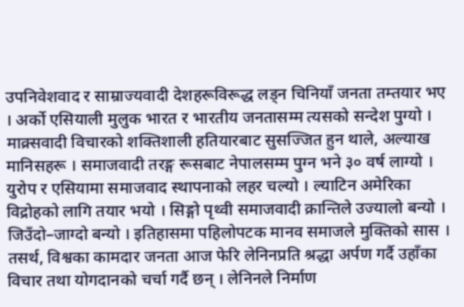उपनिवेशवाद र साम्राज्यवादी देशहरूविरूद्ध लड्न चिनियाँ जनता तम्तयार भए । अर्को एसियाली मुलुक भारत र भारतीय जनतासम्म त्यसको सन्देश पुग्यो । माक्र्सवादी विचारको शक्तिशाली हतियारबाट सुसज्जित हुन थाले, अल्याख मानिसहरू । समाजवादी तरङ्ग रूसबाट नेपालसम्म पुग्न भने ३० वर्ष लाग्यो । युरोप र एसियामा समाजवाद स्थापनाको लहर चल्यो । ल्याटिन अमेरिका विद्रोहको लागि तयार भयो । सिङ्गो पृथ्वी समाजवादी क्रान्तिले उज्यालो बन्यो । जिउँदो–जाग्दो बन्यो । इतिहासमा पहिलोपटक मानव समाजले मुक्तिको सास ।
तसर्थ, विश्वका कामदार जनता आज फेरि लेनिनप्रति श्रद्धा अर्पण गर्दै उहाँका विचार तथा योगदानको चर्चा गर्दै छन् । लेनिनले निर्माण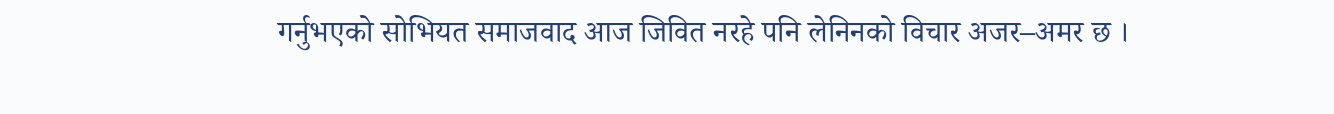गर्नुभएको सोभियत समाजवाद आज जिवित नरहे पनि लेनिनको विचार अजर–अमर छ ।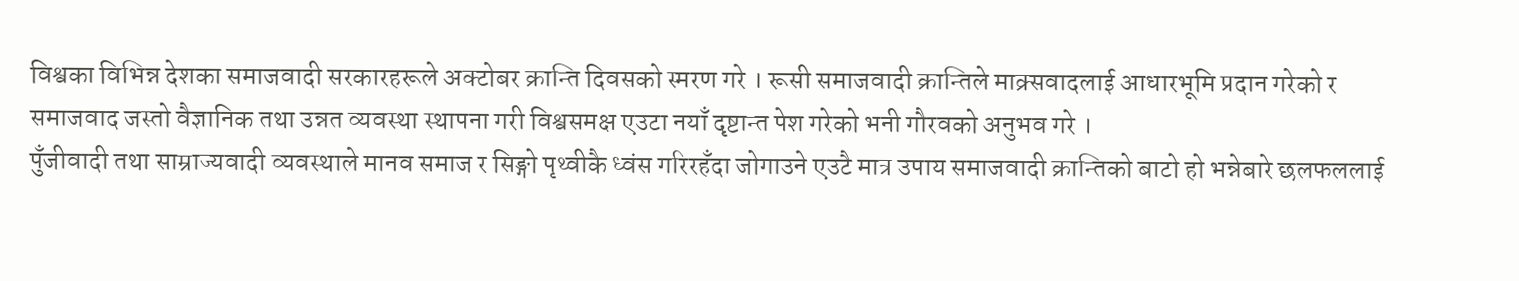विश्वका विभिन्न देशका समाजवादी सरकारहरूले अक्टोबर क्रान्ति दिवसको स्मरण गरे । रूसी समाजवादी क्रान्तिले माक्र्सवादलाई आधारभूमि प्रदान गरेको र समाजवाद जस्तो वैज्ञानिक तथा उन्नत व्यवस्था स्थापना गरी विश्वसमक्ष एउटा नयाँ दृष्टान्त पेश गरेको भनी गौरवको अनुभव गरे ।
पुँजीवादी तथा साम्राज्यवादी व्यवस्थाले मानव समाज र सिङ्गो पृथ्वीकै ध्वंस गरिरहँदा जोगाउने एउटै मात्र उपाय समाजवादी क्रान्तिको बाटो हो भन्नेबारे छलफललाई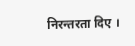निरन्तरता दिए ।